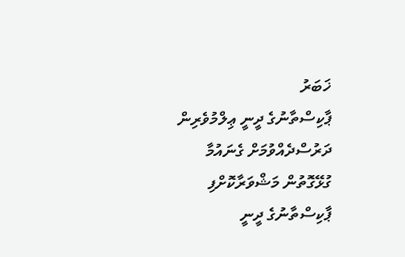ޚަބަރު
ޕާކިސްތާނުގެ ދީނީ ޢިލްމުވެރިން ދަރުސްދެއްވުމަށް ގެނައުމާ ގުޅޭގޮތުން މަޝްވަރާކޮށްފި
ޕާކިސްތާނުގެ ދީނީ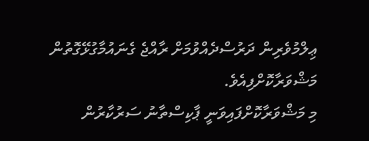ޢިލްމުވެރިން ދަރުސްދެއްވުމަށް ރާއްޖެ ގެނައުމާގުޅޭގޮތުން މަޝްވަރާކޮށްފިއެވެ.
މި މަޝްވަރާކޮށްފައިވަނީ ޕާކިސްތާނު ސަރުކާރުން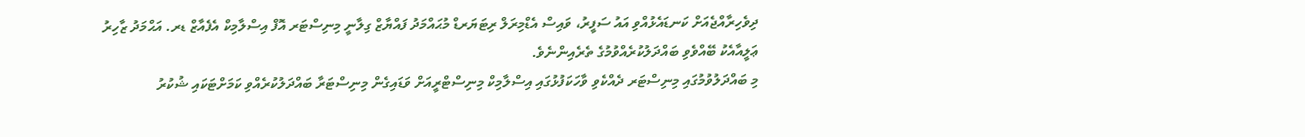ދިވެހިރާއްޖެއަށް ކަނޑައެޅުއްވި އައު ސަފީރު، ވައިސް އެޑްމިރަލް ރިޓަޔަރޑް މުޙައްމަދު ފައްޔާޒް ގިލާނީ މިނިސްޓަރ އޮފް އިސްލާމިކް އެފެއާޒް ޑރ. އަޙްމަދު ޒާހިރު ޢަލީއާއެކު ބޭއްވެވި ބައްދަލުކުރެއްވުމުގެ ތެރެއިންނެވެ.
މި ބައްދަލުވުމުގައި މިނިސްޓަރ ދެއްކެވި ވާހަކަފުޅުގައި އިސްލާމިކް މިނިސްޓްރީއަށް ވަޑައިގެން މިނިސްޓަރާ ބައްދަލުކުރެއްވި ކަމަށްޓަކައި ޝުކުރު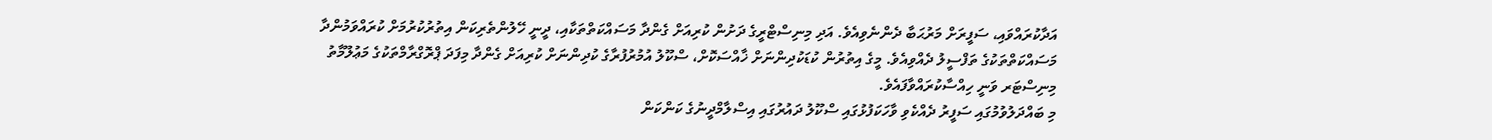އަދާކުރައްވައި، ސަފީރަށް މަރުޙަބާ ދެންނެވިއެވެ. އަދި މިނިސްޓްރީގެ ދަށުން ކުރިއަށް ގެންދާ މަސައްކަތްތަކާއި، ދީނީ ހޭލުންތެރިކަން އިތުރުކުރުމަށް ކުރައްވަމުންދާ މަސައްކަތްތަކުގެ ތަފްސީލު ދެއްވިއެވެ. މީގެ އިތުރުން ކުޑަކުދިންނަށް ޚާއްސަކޮށް، ސްކޫލު އުމުރުފުރާގެ ކުދިންނަށް ކުރިއަށް ގެންދާ މިފަދަ ޕްރޮގްރާމްތަކުގެ މަޢުލޫމާތު މިނިސްޓަރ ވަނީ ހިއްސާކުރައްވާފައެވެ.
މި ބައްދަލުވުމުގައި ސަފީރު ދެއްކެވި ވާހަކަފުޅުގައި ސްކޫލު ދައުރުގައި އިސްލާމްދީނުގެ ކަންކަން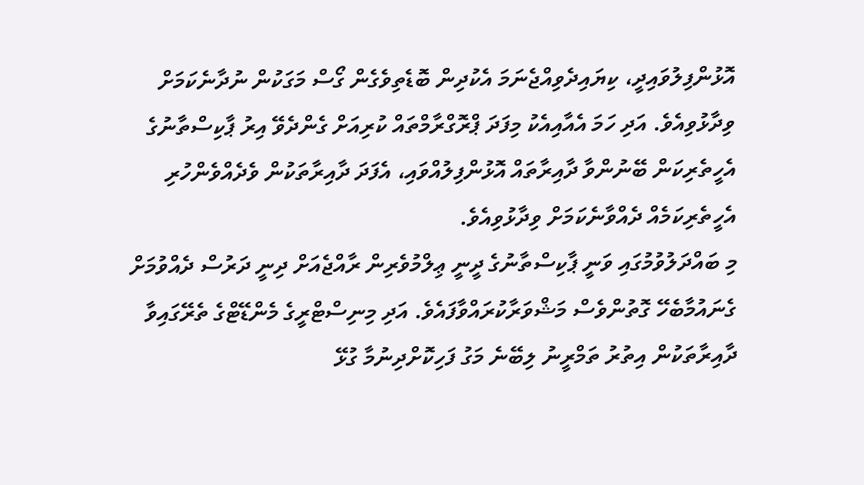އޮޅުންފިލުވައިދީ، ކިޔައިދެވިއްޖެނަމަ އެކުދިން ބޮޑެތިވެގެން ގޯސް މަގަކުން ނުދާނެކަމަށް ވިދާޅުވިއެވެ. އަދި ހަމަ އެއާއިއެކު މިފަދަ ޕްރޮގްރާމްތައް ކުރިއަށް ގެންދެވޭ އިރު ޕާކިސްތާނުގެ އެހީތެރިކަން ބޭނުންވާ ދާއިރާތައް އޮޅުންފިލުއްވައި، އެފަދަ ދާއިރާތަކުން ވެދެއްވެންހުރި އެހީތެރިކަމެއް ދެއްވާނެކަމަށް ވިދާޅުވިއެވެ.
މި ބައްދަލުވުމުގައި ވަނީ ޕާކިސްތާނުގެ ދީނީ ޢިލްމުވެރިން ރާއްޖެއަށް ދިނީ ދަރުސް ދެއްވުމަށް ގެނައުމާބެހޭ ގޮތުންވެސް މަޝްވަރާކުރައްވާފައެވެ. އަދި މިނިސްޓްރީގެ މެންޑޭޓްގެ ތެރޭގައިވާ ދާއިރާތަކުން އިތުރު ތަމްރީނު ލިބޭނެ މަގު ފަހިކޮށްދިނުމާ ގުޅޭ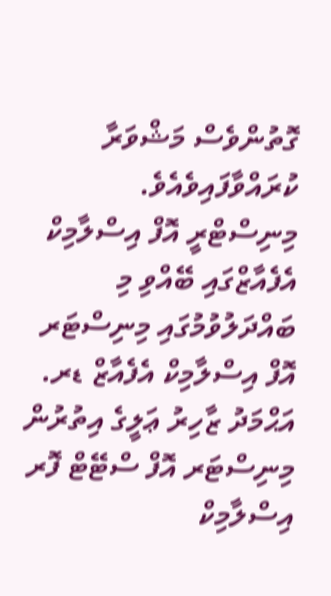ގޮތުންވެސް މަޝްވަރާ ކުރައްވާފައިވެއެވެ.
މިނިސްޓްރީ އޮފް އިސްލާމިކް އެފެއާޒްގައި ބޭއްވި މި ބައްދަލުވުމުގައި މިނިސްޓަރ އޮފް އިސްލާމިކް އެފެއާޒް ޑރ. އަޙްމަދު ޒާހިރު ޢަލީގެ އިތުރުން މިނިސްޓަރ އޮފް ސްޓޭޓް ފޮރ އިސްލާމިކް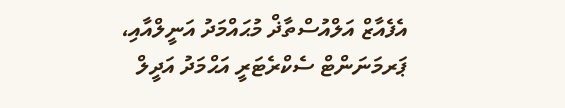އެފެއާޒް އަލްއުސްތާޛް މުޙައްމަދު އަނީލްއާއި، ޕަރމަނަންޓް ސެކްރެޓަރީ އަޙްމަދު އަދީލް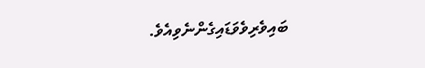ބައިވެރިވެވަޑައިގެންނެވިއެވެ.